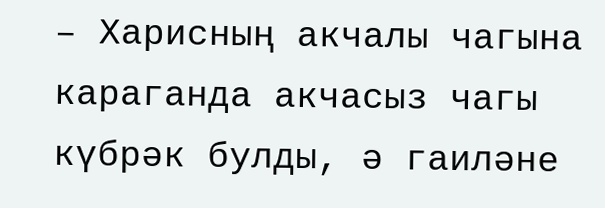– Харисның акчалы чагына караганда акчасыз чагы күбрәк булды, ә гаиләне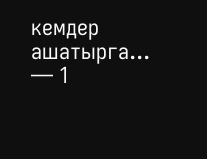кемдер ашатырга... — 1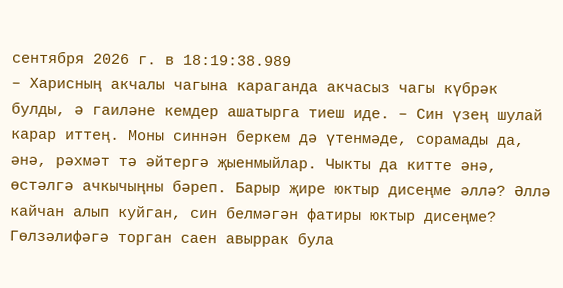сентября 2026 г. в 18:19:38.989
– Харисның акчалы чагына караганда акчасыз чагы күбрәк булды, ә гаиләне кемдер ашатырга тиеш иде. – Син үзең шулай карар иттең. Моны синнән беркем дә үтенмәде, сорамады да, әнә, рәхмәт тә әйтергә җыенмыйлар. Чыкты да китте әнә, өстәлгә ачкычыңны бәреп. Барыр җире юктыр дисеңме әллә? Әллә кайчан алып куйган, син белмәгән фатиры юктыр дисеңме? Гөлзәлифәгә торган саен авыррак була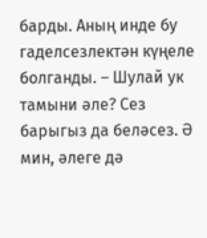барды. Аның инде бу гаделсезлектән күңеле болганды. – Шулай ук тамыни әле? Сез барыгыз да беләсез. Ә мин, әлеге дә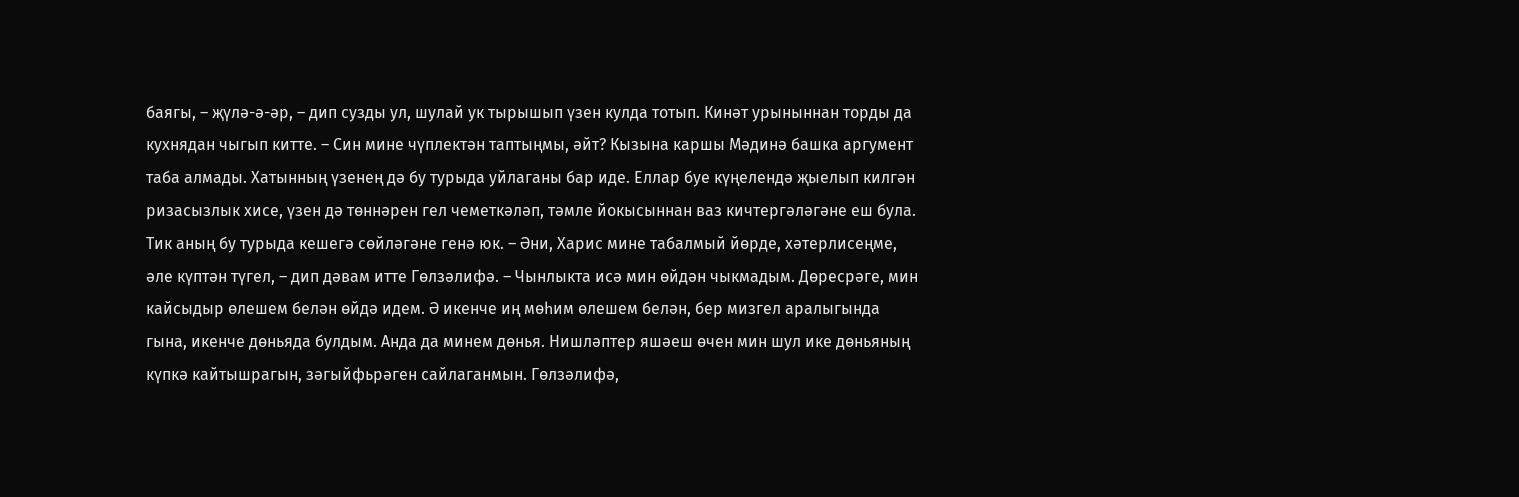баягы, – җүлә-ә-әр, – дип сузды ул, шулай ук тырышып үзен кулда тотып. Кинәт урыныннан торды да кухнядан чыгып китте. – Син мине чүплектән таптыңмы, әйт? Кызына каршы Мәдинә башка аргумент таба алмады. Хатынның үзенең дә бу турыда уйлаганы бар иде. Еллар буе күңелендә җыелып килгән ризасызлык хисе, үзен дә төннәрен гел чеметкәләп, тәмле йокысыннан ваз кичтергәләгәне еш була. Тик аның бу турыда кешегә сөйләгәне генә юк. – Әни, Харис мине табалмый йөрде, хәтерлисеңме, әле күптән түгел, – дип дәвам итте Гөлзәлифә. – Чынлыкта исә мин өйдән чыкмадым. Дөресрәге, мин кайсыдыр өлешем белән өйдә идем. Ә икенче иң мөһим өлешем белән, бер мизгел аралыгында гына, икенче дөньяда булдым. Анда да минем дөнья. Нишләптер яшәеш өчен мин шул ике дөньяның күпкә кайтышрагын, зәгыйфьрәген сайлаганмын. Гөлзәлифә,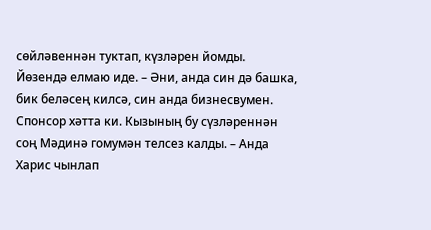сөйләвеннән туктап, күзләрен йомды. Йөзендә елмаю иде. – Әни, анда син дә башка, бик беләсең килсә, син анда бизнесвумен. Спонсор хәтта ки. Кызының бу сүзләреннән соң Мәдинә гомумән телсез калды. – Анда Харис чынлап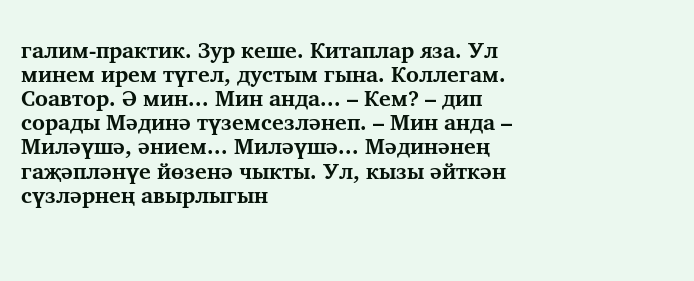галим-практик. Зур кеше. Китаплар яза. Ул минем ирем түгел, дустым гына. Коллегам. Соавтор. Ә мин... Мин анда... – Кем? – дип сорады Мәдинә түземсезләнеп. – Мин анда – Миләүшә, әнием... Миләүшә... Мәдинәнең гаҗәпләнүе йөзенә чыкты. Ул, кызы әйткән сүзләрнең авырлыгын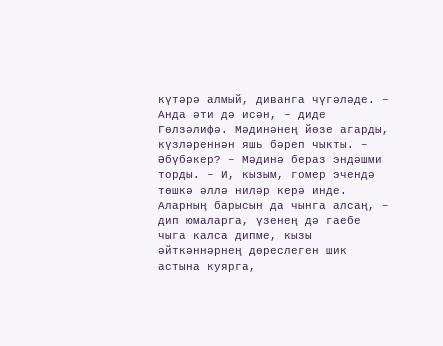күтәрә алмый, диванга чүгәләде. – Анда әти дә исән, – диде Гөлзәлифә. Мәдинәнең йөзе агарды, күзләреннән яшь бәреп чыкты. – Әбүбәкер? – Мәдинә бераз эндәшми торды. – И, кызым, гомер эчендә төшкә әллә ниләр керә инде. Аларның барысын да чынга алсаң, – дип юмаларга, үзенең дә гаебе чыга калса дипме, кызы әйткәннәрнең дөреслеген шик астына куярга,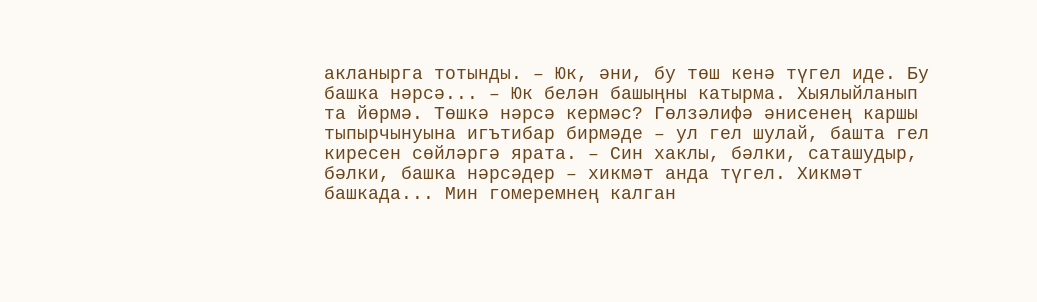акланырга тотынды. – Юк, әни, бу төш кенә түгел иде. Бу башка нәрсә... – Юк белән башыңны катырма. Хыялыйланып та йөрмә. Төшкә нәрсә кермәс? Гөлзәлифә әнисенең каршы тыпырчынуына игътибар бирмәде – ул гел шулай, башта гел киресен сөйләргә ярата. – Син хаклы, бәлки, саташудыр, бәлки, башка нәрсәдер – хикмәт анда түгел. Хикмәт башкада... Мин гомеремнең калган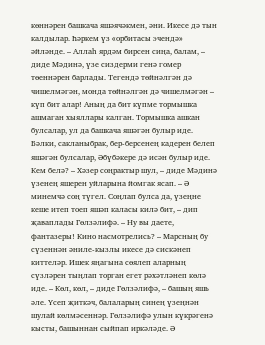көннәрен башкача яшәячәкмен, әни. Икесе дә тын калдылар. Һәркем үз «орбитасы эчендә» әйләнде. – Аллаһ ярдәм бирсен сиңа, балам, – диде Мәдинә, үзе сиздерми генә гомер төеннәрен барлады. Тегендә төйнәлгән дә чишелмәгән, монда төйнәлгән дә чишелмәгән – күп бит алар! Аның да бит күпме тормышка ашмаган хыяллары калган. Тормышка ашкан булсалар, ул да башкача яшәгән булыр иде. Бәлки, сакланыбрак, бер-берсенең кадерен белеп яшәгән булсалар, Әбүбәкере дә исән булыр иде. Кем белә? – Хәзер соңрактыр шул, – диде Мәдинә үзенең яшерен уйларына йомгак ясап. – Ә минемчә соң түгел. Соңлап булса да, үзеңне кеше итеп тоеп яшәп каласы килә бит, – дип җаваплады Гөлзәлифә. – Ну вы даете, фантазеры! Кино насмотрелись? – Марсның бу сүзеннән әниле-кызлы икесе дә сискәнеп киттеләр. Ишек яңагына сөялеп аларның сүзләрен тыңлап торган егет рәхәтләнеп көлә иде. – Көл, көл, – диде Гөлзәлифә, – башың яшь әле. Үсеп җиткәч, балаларың синең үзеңнән шулай көлмәсеннәр. Гөлзәлифә улын күкрәгенә кысты, башыннан сыйпап иркәләде. Ә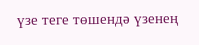үзе теге төшендә үзенең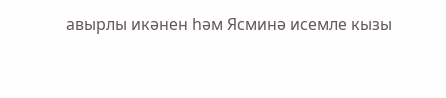авырлы икәнен һәм Ясминә исемле кызы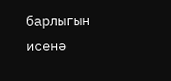барлыгын исенә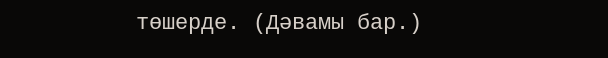төшерде. (Дәвамы бар.)